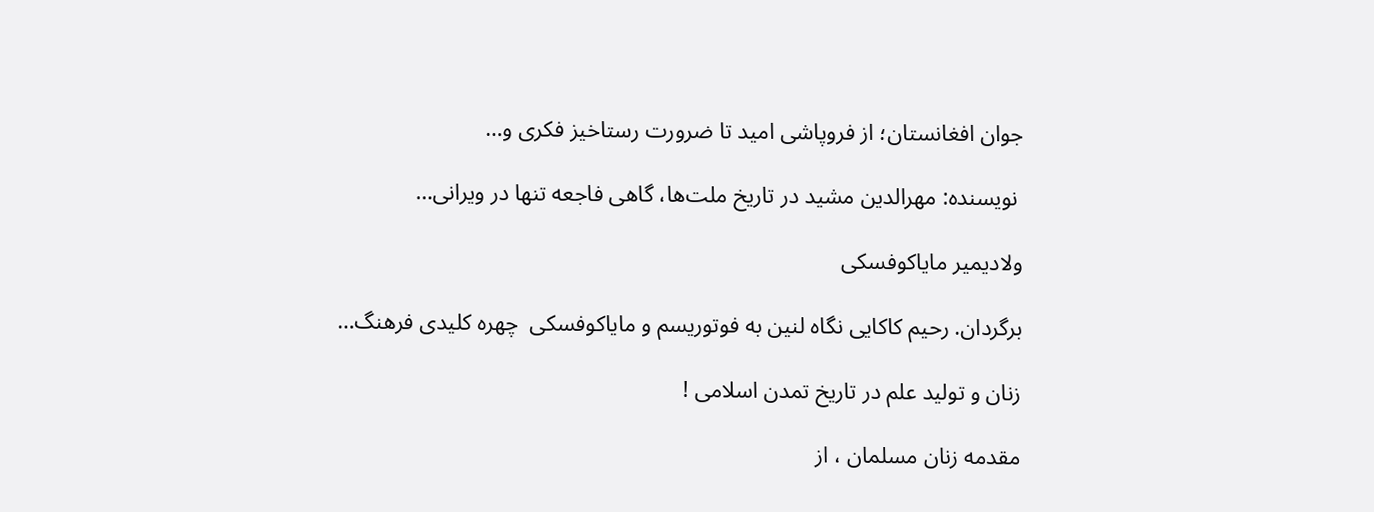جوان افغانستان؛ از فروپاشی امید تا ضرورت رستاخیز فکری و…

 نویسنده: مهرالدین مشید در تاریخ ملت‌ها، گاهی فاجعه تنها در ویرانی…

ولادیمیر مایاکوفسکی

برگردان. رحیم کاکایی نگاه لنین به فوتوریسم و مایاکوفسکی  چهره‌ کلیدی فرهنگ…

زنان و تولید علم در تاریخ تمدن اسلامی !

مقدمه زنان مسلمان ، از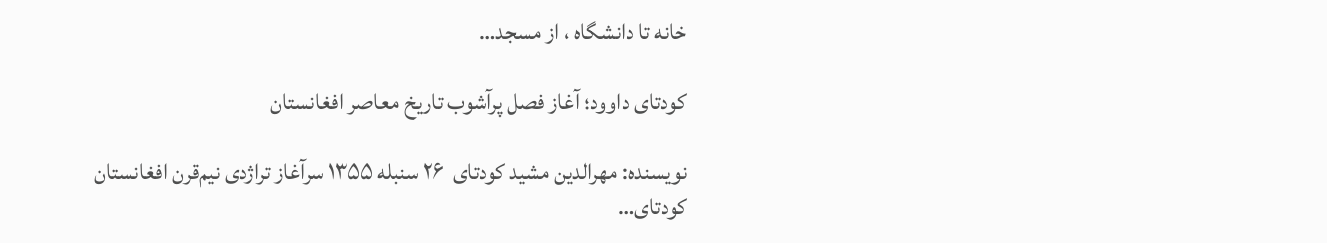خانه تا دانشگاه ، از مسجد…

کودتای داوود؛ آغاز فصل پرآشوب تاریخ معاصر افغانستان

نویسنده: مهرالدین مشید کودتای  ۲۶ سنبله ۱۳۵۵ سرآغاز تراژدی نیم‌قرن افغانستان کودتای…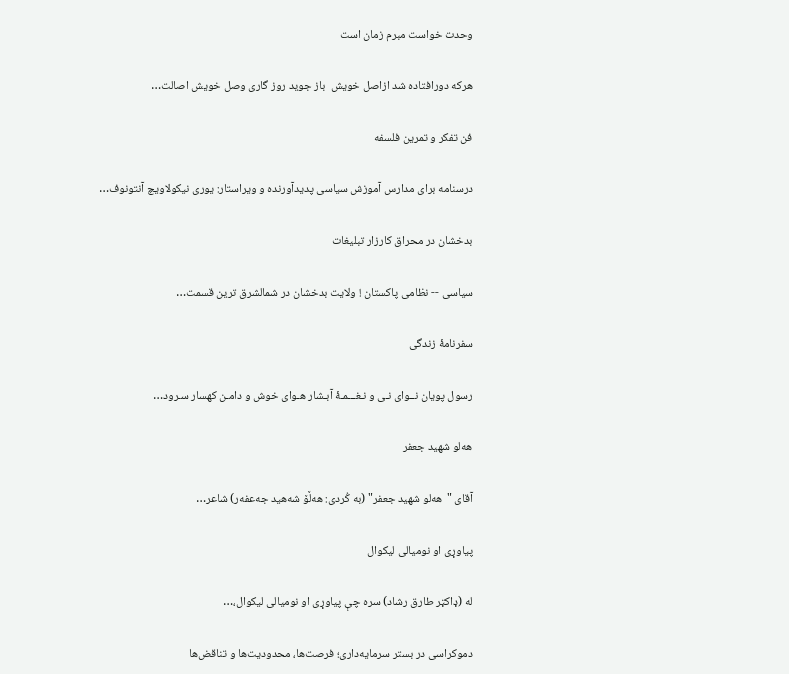وحدت خواست مبرم زمان است

هرکه دورافتاده شد ازاصل خویش  باز جوید روز گاری وصل خویش اصالت…

فن تفکر و تمرین فلسفه

درسنامه برای مدارس آموزش سیاسی پدیدآورنده و ویراستار: یوری نیکولاویچ آنتونوف…

بدخشان در محراق کارزار تبلیغات

سیاسی -- نظامی پاکستان ! ولایت بدخشان در شمالشرق ترین قسمت…

سفرنامۀ زندگی

رسول پویان نــوای نـی و نـغـــمـۀ آبـشار هـوای خوش و دامـن کهسار سـرود…

هه‌لو شهید جعفر

آقای "هه‌لو شهید جعفر" (به کُردی: هەڵۆ شەهید جەعفەر) شاعر…

پیاوړی او نومیالی لیکوال

له (ډاکټر طارق رشاد) سره چې پیاوړی او نومیالی لیکوال،…

دموکراسی در بستر سرمایه‌داری؛ فرصت‌ها، محدودیت‌ها و تناقض‌ها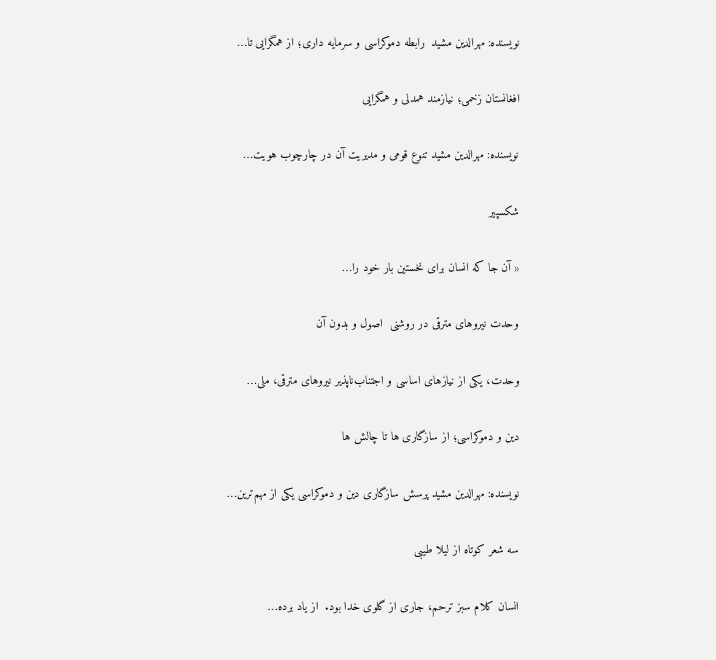نویسنده: مهرالدین مشید  رابطه دموکراسی و سرمایه داری؛ از همگرایی تا…

افغانستان زخمی؛ نیازمند همدلی و همگرایی

نویسنده: مهرالدین مشید تنوع قومی و مدیریت آن در چارچوب هویت…

شکسپیر

« آن ‌جا که انسان برای نخستین ‌بار خود را…

وحدت نیروهای مترقی در روشنی  اصول و بدون آن

وحدت، یکی از نیازهای اساسی و اجتناب‌ناپذیر نیروهای مترقی، ملی…

دین و دموکراسی؛ از سازگاری ها تا چالش ها

نویسنده: مهرالدین مشید پرسش سازگاری دین و دموکراسی یکی از مهم‌ترین…

سه‌ شعر کوتاه از لیلا طیبی

انسان کلام سبز ترحم، جاری از گلوی خدا بود.  از یاد برده…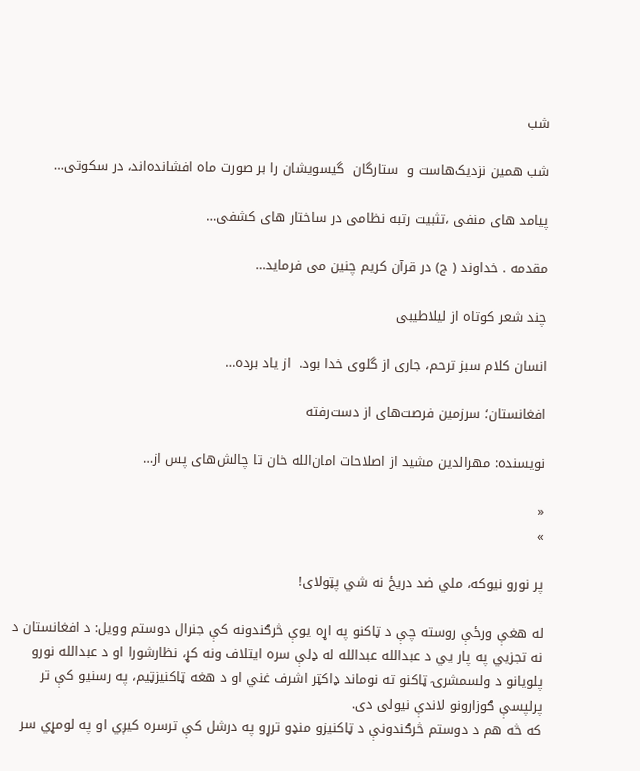شب

شب همین نزدیک‌هاست و  ستارگان  گیسویشان را بر صورت ماه افشانده‌اند، در سکوتی…

پیامد های منفی ،تثبیت رتبه نظامی در ساختار های کشفی…

مقدمه . خداوند ( ج) در قرآن کریم چنین می فرماید…

چند شعر کوتاه از لیلاطیبی

انسان کلام سبز ترحم، جاری از گلوی خدا بود.  از یاد برده…

افغانستان؛ سرزمین فرصت‌های از دست‌رفته

نویسنده: مهرالدین مشید از اصلاحات امان‌الله خان تا چالش‌های پس از…

«
»

پر نورو نیوکه، ملي ضد دریځ نه شي پټولای!

له هغې ورځې روسته چې د ټاکنو په اړه یوې څرګندونه کې جنرال دوستم وویل: د افغانستان د نه تجزيي په پار يي د عبدالله عبدالله له ډلې سره ایتلاف ونه کړ، نظارشورا او د عبدالله نورو پلویانو د ولسمشرۍ ټاکنو ته نوماند ډاکټر اشرف غني او د هغه ټاکنیزټیم، په رسنیو کې تر پرلپسې ګوزارونو لاندې نیولی دی.
که څه هم د دوستم څرګندونې د ټاکنیزو منډو ترړو په درشل کې ترسره کیږي او په لومړي سر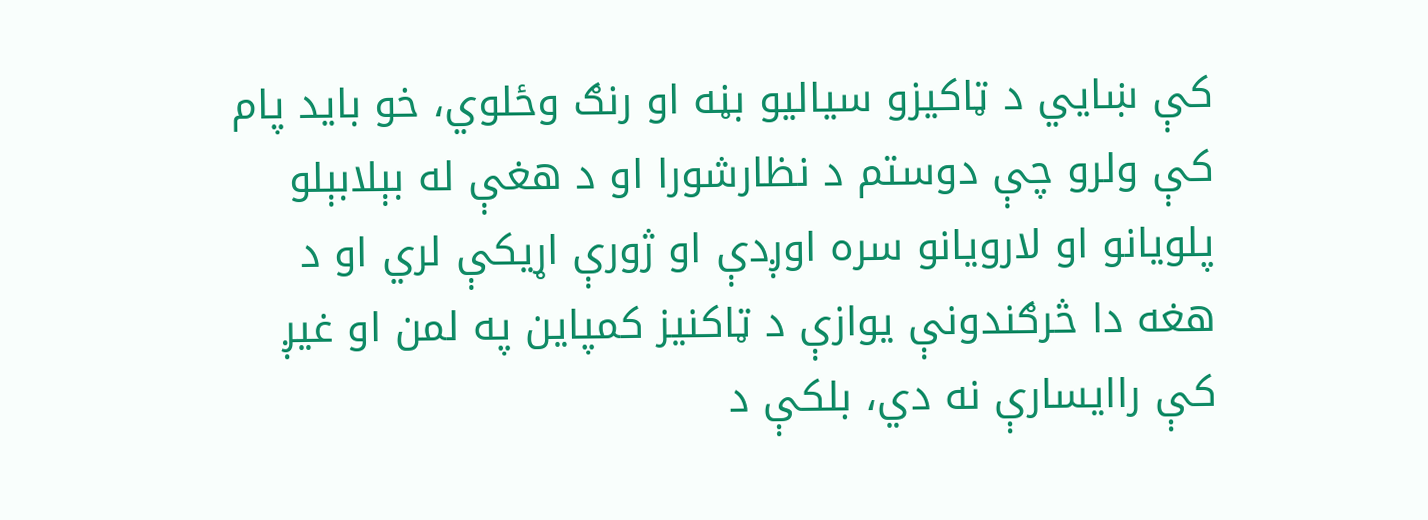کې ښايي د ټاکیزو سیالیو بڼه او رنګ وځلوي، خو باید پام کې ولرو چې دوستم د نظارشورا او د هغې له بېلابېلو پلویانو او لارویانو سره اوږدې او ژورې اړیکې لري او د هغه دا څرګندونې یوازې د ټاکنیز کمپاین په لمن او غیږ کې راایسارې نه دي، بلکې د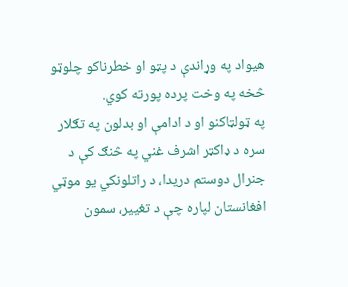هیواد په وړاندې د پټو او خطرناکو چلوټو څخه په وخت پرده پورته کوي.
په ټولټاکنو او د ادامې او بدلون په تګلار سره د ډاکټر اشرف غني په څنګ کې د جنرال دوستم دریدا، د راتلونکي یو موټي افغانستان لپاره چې د تغییر، سمون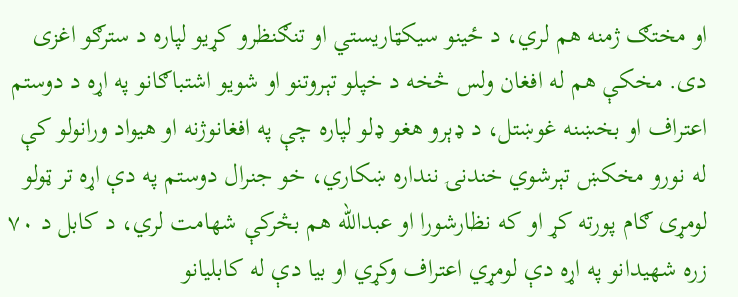او مختګ ژمنه هم لري، د ځینو سیکټاریستي او تنګنظرو کړیو لپاره د سترګو اغزی دی. مخکې هم له افغان ولس څخه د خپلو تېروتنو او شویو اشتباګانو په اړه د دوستم اعتراف او بخښنه غوښتل، د ډېرو هغو ډلو لپاره چې په افغانوژنه او هیواد ورانولو کې له نورو مخکښ تېرشوي خندنۍ ننداره ښکاري، خو جنرال دوستم په دې اړه تر ټولو لومړی ګام پورته کړ او که نظارشورا او عبدالله هم بڅرکې شهامت لري، د کابل د ۷۰ زره شهیدانو په اړه دې لومړي اعتراف وکړي او بیا دې له کابلیانو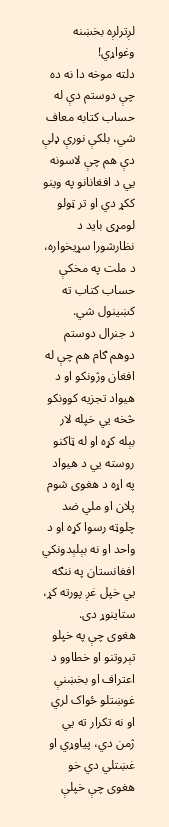لږترلږه بخښنه وغواړي!
دلته موخه دا نه ده چې دوستم دې له حساب کتابه معاف شي، بلکې نورې ډلې دې هم چې لاسونه يي د افغانانو په وینو ککړ دي او تر ټولو لومړی باید د نظارشورا سړیخواره، د ملت په مخکې حساب کتاب ته کښينول شي.
د جنرال دوستم دوهم ګام هم چې له افغان وژونکو او د هیواد تجزیه کوونکو څخه يي خپله لار بېله کړه او له ټاکنو روسته يي د هیواد په اړه د هغوی شوم پلان او ملي ضد چلوټه رسوا کړه او د واحد او نه بېلېدونکي افغانستان په ننګه يي خپل غږ پورته کړ، ستاینوړ دی.
هغوی چې په خپلو تېروتنو او خطاوو د اعتراف او بخښنې غوښتلو ځواک لري او نه تکرار ته يي ژمن دي، پیاوړي او غښتلي دي خو هغوی چې خپلې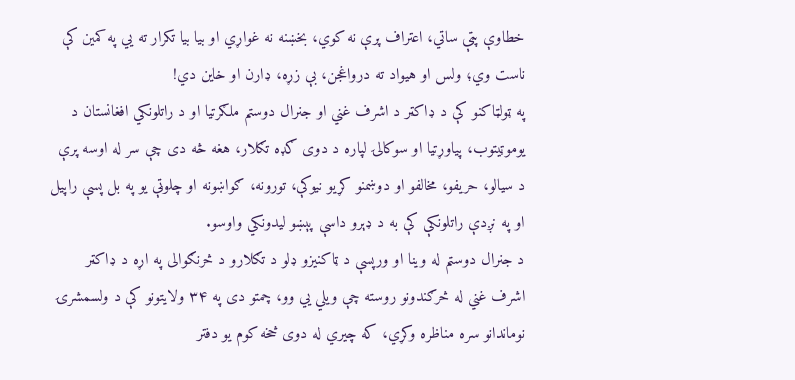خطاوې پټې ساتي، اعتراف پرې نه کوي، بخښنه نه غواړي او بیا بیا تکرار ته يي په کمین کې ناست وي؛ ولس او هیواد ته درواغجن، بې زړه، ډارن او خاین دي!
په ټولټاکنو کې د ډاکټر د اشرف غني او جنرال دوستم ملګرتیا او د راتلونکي افغانستان د یوموټيتوب، پياوړتیا او سوکالۍ لپاره د دوی ګډه تګلار، هغه څه دی چې سر له اوسه پرې د سیالو، حریفو، مخالفو او دوښمنو کړیو نیوکې، تورونه، ګواښونه او چلوټې یو په بل پسې راپیل او په نږدې راتلونکې کې به د ډېرو داسې پېښو لیدونکي واوسو.
د جنرال دوستم له وینا او ورپسې د ټاکنیزو ډلو د تګلارو د څرنګوالی په اړه د ډاکټر اشرف غني له څرګندونو روسته چې ویلي يي وو، چمتو دی په ۳۴ ولایتونو کې د ولسمشرۍ نوماندانو سره مناظره وکړي، که چیري له دوی څخه کوم یو دفتر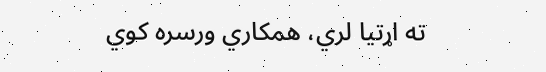ته اړتیا لري، همکاري ورسره کوي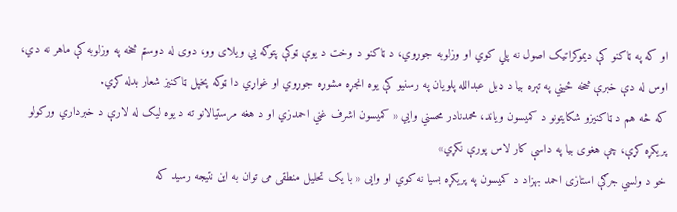او که په ټاکنو کې دیموکراتیک اصول نه پلي کوي او وزلوبه جوړوي، د ټاکنو د وخت د یوې ټوکې پتوګه يي ویلای وو، دوی له دوستم څخه په وزلوبه کې ماهر نه دي، اوس له دې خبرې څخه ځیني په تېره بیا د ډبل عبدالله پلویان په رسنیو کې یوه انجړه مشوړه جوړوي او غواړي دا ټوکه پخپل ټاکنیز شعار بدله کړي.
که څه هم د ټاکنیزو شکایتونو د کمیسون ویاند، محمدنادر محسني وايي « کمیسون اشرف غني احمدزي او د هغه مرستیالانو ته د یوه لیک له لارې د خبرداري ورکولو پریکړه کړې، چې هغوی بیا په داسې کار لاس پورې نکړي»
خو د ولسي جرګې استازی احمد بهزاد د کمیسون په پریکړه بسیا نه کوي او وايی « با یک تحلیل منطقی می توان به این نتیجه رسید که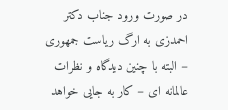در صورت ورود جناب دکتر احمدزی به ارگ ریاست جمهوری – البته با چنین دیدگاه و نظرات عالمانه ای – کار به جایی خواهد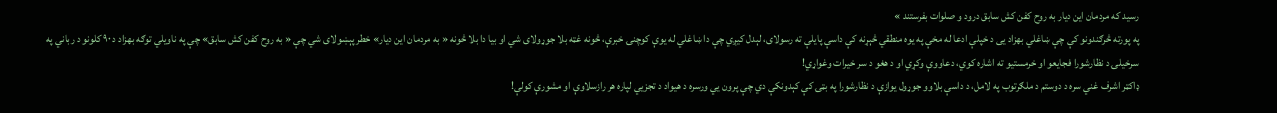رسید که مردمان این دیار به روح کفن کش سابق درود و صلوات بفرستند »
په پورته څرګندونو کې چې ښاغلي بهزاد يی د خپلې ادعا له مخې په یوه منطقي څېړنه کې داسې پایلې ته رسولای، لېدل کیږي چې دا ښاغلي له یوې کوچنۍ خبرې، څونه غټه بلا جوړولای شي او بیا دا بلا څونه « به مردمان این دیار» خطر پېښولای شي چې « به روح کفن کش سابق» چې په ناویلي توګه بهزاد د ۹۰ کلونو د رباني په سرخیلۍ د نظارشورا فجایعو او خرمستیو ته اشاره کوي، دعاووې وکړي او د هغو د سر خیرات وغواړي!
ډاکټر اشرف غني سره د دوستم د ملګرتوب په لامل، د داسې بلاوو جوړول یوازې د نظارشورا په بټۍ کې کېدونکې دي چې پرون يي ورسره د هیواد د تجزيي لپاره هر رازسلاوې او مشورې کولې!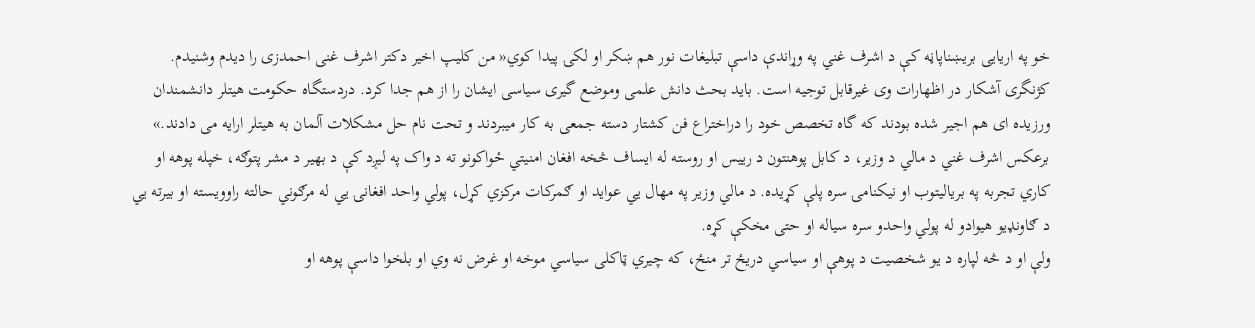خو په اریايی بریښناپاڼه کې د اشرف غني په وړاندې داسې تبلیغات نور هم ښکر او لکۍ پيدا کوي« من کلیپ اخیر دکتر اشرف غنی احمدزی را دیدم وشنیدم. کژنگری آشکار در اظهارات وی غیرقابل توجیه است. باید بحث دانش علمی وموضع گیری سیاسی ایشان را از هم جدا کرد. دردستگاه حکومت هیتلر دانشمندان ورزیده ای هم اجیر شده بودند که گاه تخصص خود را دراختراع فن کشتار دسته جمعی به کار میبردند و تحت نام حل مشکلات آلمان به هیتلر ارایه می دادند.»
برعکس اشرف غني د مالي د وزیر، د کابل پوهنتون د رییس او روسته له ایساف څخه افغان امنیتي ځواکونو ته د واک په لیږد کې د بهیر د مشر پتوګه، خپله پوهه او کاري تجربه په بریالیتوب او نیکنامۍ سره پلې کړیده. د مالي وزیر په مهال يي عواید او ګمرکات مرکزي کړل، پولي واحد افغانۍ يي له مرګوني حالته راوویسته او بیرته يي د ګاونډیو هیوادو له پولي واحدو سره سیاله او حتی مخکې کړه.
ولې او د څه لپاره د یو شخصیت د پوهې او سیاسي دریځ تر منځ، که چیري ټاکلی سیاسي موخه او غرض نه وي او بلخوا داسې پوهه او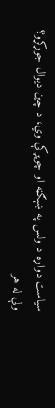سیاست دواړه د ولس په ښېګڼه او چوپړکې وي، د چین دیوال جوړکړو؟
ولې له هر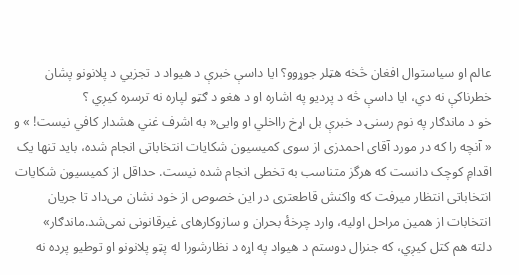عالم او سیاستوال افغان څخه هټلر جوړوو؟ ایا داسې خبرې د هیواد د تجزيي د پلانونو پشان خطرناکې نه دي، ایا داسې څه د پردیو په اشاره او د هغو د ګټو لپاره نه ترسره کیږي ؟
خو د ماندګار په نوم رسنۍ د خبرې بل اړخ رااخلي او وايی« به اشرف غني هشدار کافي نیست! » و « آنچه را که در مورد آقای احمدزی از سوی کمیسیون شکایات انتخاباتی انجام شده، باید تنها یک اقدامِ کوچک دانست که هرگز متناسب به تخطی انجام ‌شده نیست. حداقل از کمیسیون شکایات انتخاباتی انتظار میرفت که واکنش قاطعتری در این خصوص از خود نشان می‌داد تا جریان انتخابات از همین مراحل اولیه، وارد چرخۀ بحران و سازوکارهای غیرقانونی نمی‌شد.ماندګار»
دلته هم کتل کیږي، که جنرال دوستم د هیواد په اړه د نظارشورا له پټو پلانونو او توطيو پرده نه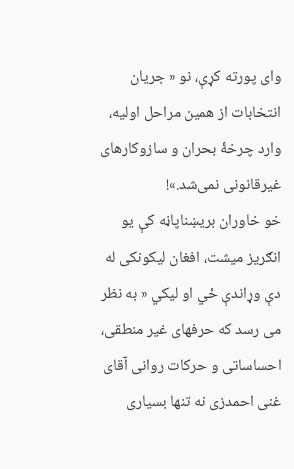وای پورته کړې، نو « جریان انتخابات از همین مراحل اولیه، وارد چرخۀ بحران و سازوکارهای غیرقانونی نمی‌شد.»!
خو خاوران بریښناپاڼه کې یو انګریز میشت، افغان لیکونکی له دې وړاندې ځي او لیکي « به نظر می رسد که حرفهای غیر منطقی، احساساتی و حرکات روانی آقای غنی احمدزی نه تنها بسیاری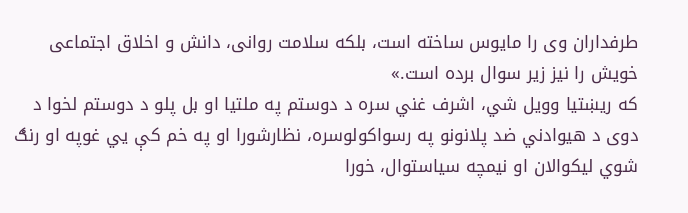طرفداران وی را مایوس ساخته است، بلکه سلامت روانی، دانش و اخلاق اجتماعی خویش را نیز زیر سوال برده است.»
که ریښتیا وویل شي، اشرف غني سره د دوستم په ملتیا او بل پلو د دوستم لخوا د دوی د هیوادني ضد پلانونو په رسواکولوسره، نظارشورا او په خم کې يي غوپه او رنګ شوي لیکوالان او نیمچه سیاستوال، خورا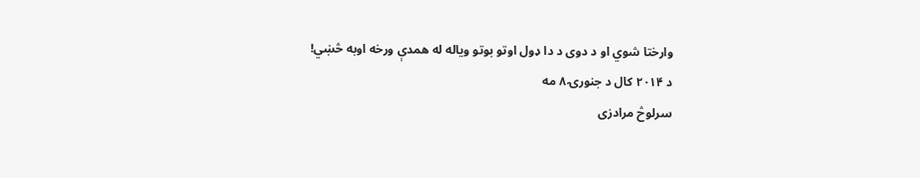وارختا شوي او د دوی د دا ډول اوتو بوتو ویاله له همدې ورخه اوبه څښي!
د ۲۰۱۴ کال د جنورۍ ۸ مه
سرلوڅ مرادزی